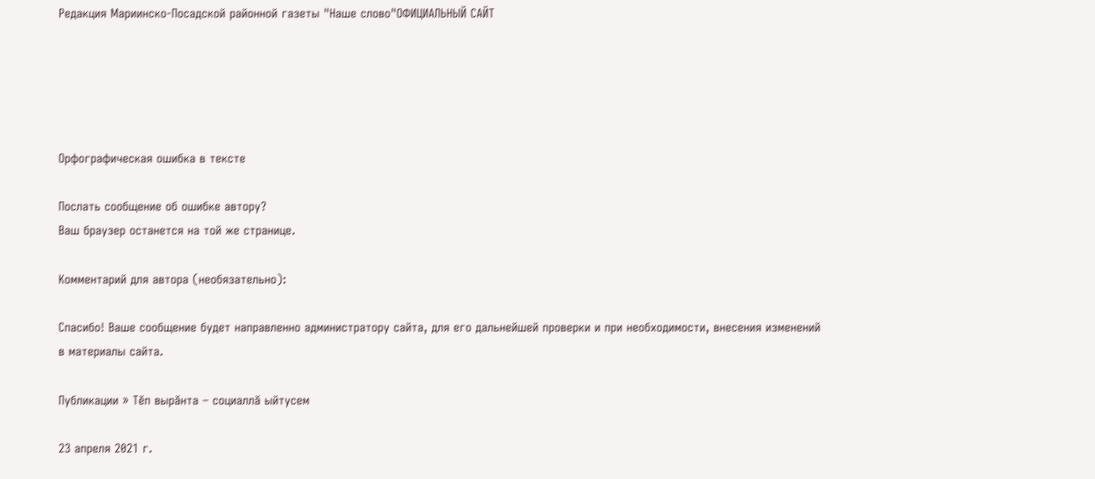Редакция Мариинско-Посадской районной газеты "Наше слово"ОФИЦИАЛЬНЫЙ САЙТ





Орфографическая ошибка в тексте

Послать сообщение об ошибке автору?
Ваш браузер останется на той же странице.

Комментарий для автора (необязательно):

Спасибо! Ваше сообщение будет направленно администратору сайта, для его дальнейшей проверки и при необходимости, внесения изменений в материалы сайта.

Публикации » Тĕп вырăнта – социаллă ыйтусем

23 апреля 2021 г.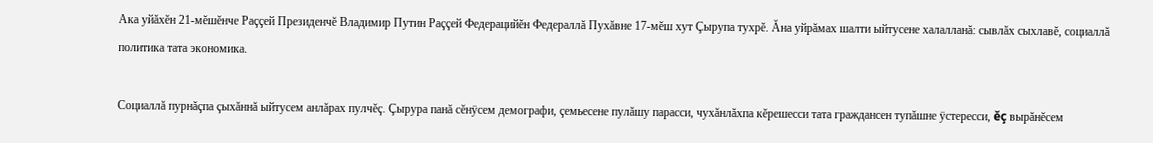Ака уйăхĕн 21-мĕшĕнче Раççей Президенчĕ Владимир Путин Раççей Федерацийĕн Федераллă Пухăвне 17-мĕш хут Çырупа тухрĕ. Ăна уйрăмах шалти ыйтусене халалланă: сывлăх сыхлавĕ, социаллă политика тата экономика.

Социаллă пурнăçпа çыхăннă ыйтусем анлăрах пулчĕç. Çырура панă сĕнÿсем демографи, çемьесене пулăшу парасси, чухăнлăхпа кĕрешесси тата граждансен тупăшне ÿстересси, ĕç вырăнĕсем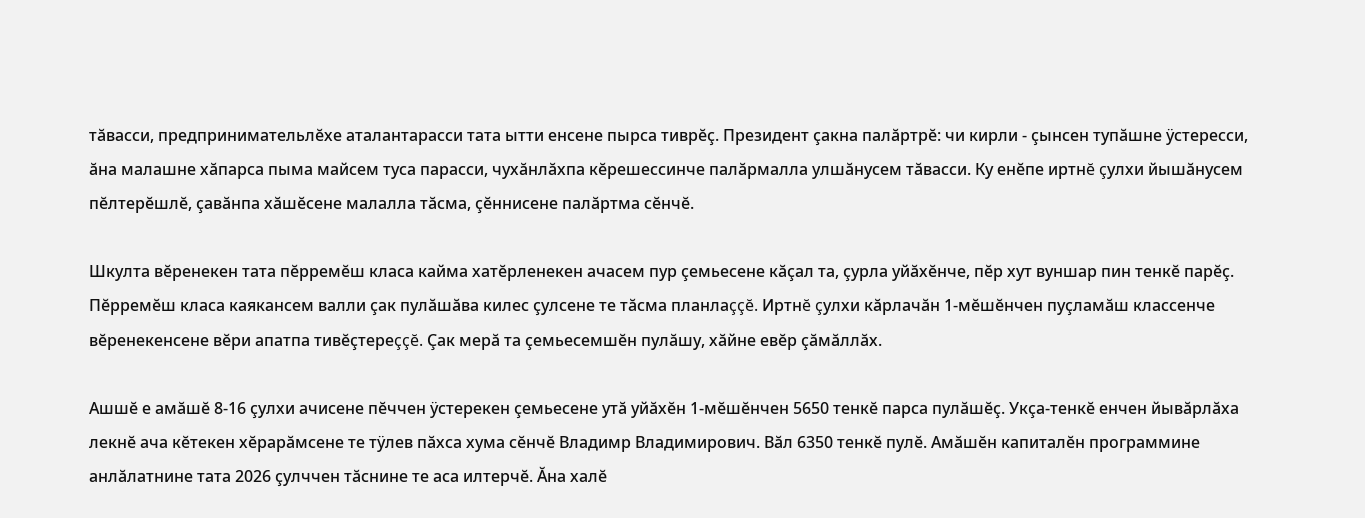тăвасси, предпринимательлĕхе аталантарасси тата ытти енсене пырса тиврĕç. Президент çакна палăртрĕ: чи кирли - çынсен тупăшне ÿстересси, ăна малашне хăпарса пыма майсем туса парасси, чухăнлăхпа кĕрешессинче палăрмалла улшăнусем тăвасси. Ку енĕпе иртнĕ çулхи йышăнусем пĕлтерĕшлĕ, çавăнпа хăшĕсене малалла тăсма, çĕннисене палăртма сĕнчĕ.

Шкулта вĕренекен тата пĕрремĕш класа кайма хатĕрленекен ачасем пур çемьесене кăçал та, çурла уйăхĕнче, пĕр хут вуншар пин тенкĕ парĕç. Пĕрремĕш класа каякансем валли çак пулăшăва килес çулсене те тăсма планлаççĕ. Иртнĕ çулхи кăрлачăн 1-мĕшĕнчен пуçламăш классенче вĕренекенсене вĕри апатпа тивĕçтереççĕ. Çак мерă та çемьесемшĕн пулăшу, хăйне евĕр çăмăллăх.

Ашшĕ е амăшĕ 8-16 çулхи ачисене пĕччен ÿстерекен çемьесене утă уйăхĕн 1-мĕшĕнчен 5650 тенкĕ парса пулăшĕç. Укçа-тенкĕ енчен йывăрлăха лекнĕ ача кĕтекен хĕрарăмсене те тÿлев пăхса хума сĕнчĕ Владимр Владимирович. Вăл 6350 тенкĕ пулĕ. Амăшĕн капиталĕн программине анлăлатнине тата 2026 çулччен тăснине те аса илтерчĕ. Ăна халĕ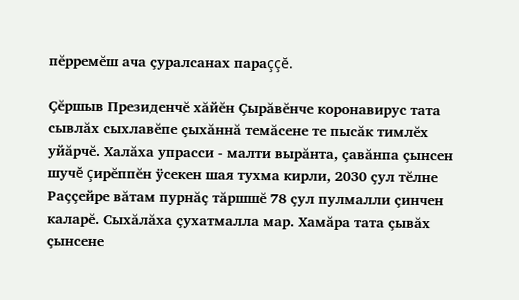пĕрремĕш ача çуралсанах параççĕ.

Çĕршыв Президенчĕ хăйĕн Çырăвĕнче коронавирус тата сывлăх сыхлавĕпе çыхăннă темăсене те пысăк тимлĕх уйăрчĕ. Халăха упрасси - малти вырăнта, çавăнпа çынсен шучĕ çирĕппĕн ÿсекен шая тухма кирли, 2030 çул тĕлне Раççейре вăтам пурнăç тăршшĕ 78 çул пулмалли çинчен каларĕ. Сыхăлăха çухатмалла мар. Хамăра тата çывăх çынсене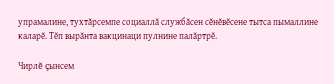упрамалине, тухтăрсемпе социаллă службăсен сĕнĕвĕсене тытса пымаллине каларĕ. Тĕп вырăнта вакцинаци пулнине палăртрĕ.

Чирлĕ çынсем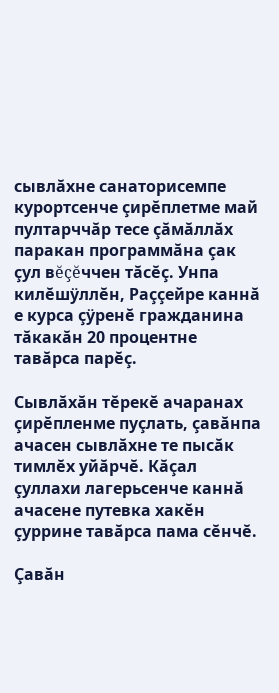сывлăхне санаторисемпе курортсенче çирĕплетме май пултарччăр тесе çăмăллăх паракан программăна çак çул вĕçĕччен тăсĕç. Унпа килĕшÿллĕн, Раççейре каннă е курса çÿренĕ гражданина тăкакăн 20 процентне тавăрса парĕç.

Сывлăхăн тĕрекĕ ачаранах çирĕпленме пуçлать, çавăнпа ачасен сывлăхне те пысăк тимлĕх уйăрчĕ. Кăçал çуллахи лагерьсенче каннă ачасене путевка хакĕн çуррине тавăрса пама сĕнчĕ.

Çавăн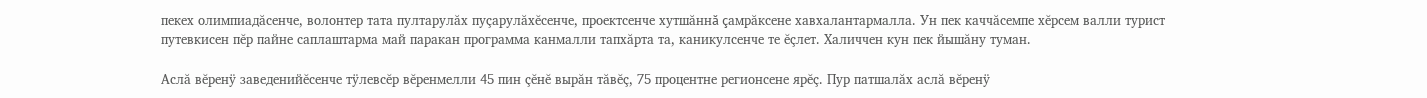пекех олимпиадăсенче, волонтер тата пултарулăх пуçарулăхĕсенче, проектсенче хутшăннă çамрăксене хавхалантармалла. Ун пек каччăсемпе хĕрсем валли турист путевкисен пĕр пайне саплаштарма май паракан программа канмалли тапхăрта та, каникулсенче те ĕçлет. Халиччен кун пек йышăну туман.

Аслă вĕренÿ заведенийĕсенче тÿлевсĕр вĕренмелли 45 пин çĕнĕ вырăн тăвĕç, 75 процентне регионсене ярĕç. Пур патшалăх аслă вĕренÿ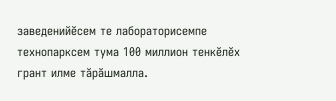заведенийĕсем те лабораторисемпе технопарксем тума 100 миллион тенкĕлĕх грант илме тăрăшмалла.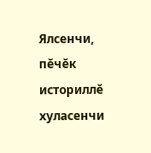Ялсенчи, пĕчĕк историллĕ хуласенчи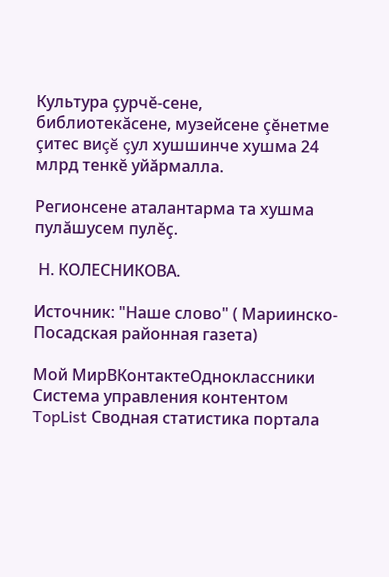Культура çурчĕ-сене, библиотекăсене, музейсене çĕнетме çитес виçĕ çул хушшинче хушма 24 млрд тенкĕ уйăрмалла.

Регионсене аталантарма та хушма пулăшусем пулĕç.

 Н. КОЛЕСНИКОВА.

Источник: "Наше слово" ( Мариинско-Посадская районная газета)

Мой МирВКонтактеОдноклассники
Система управления контентом
TopList Сводная статистика портала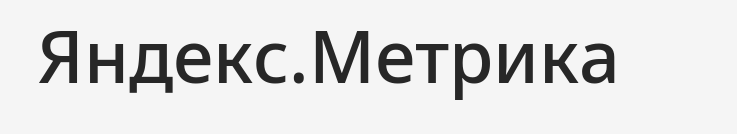Яндекс.Метрика